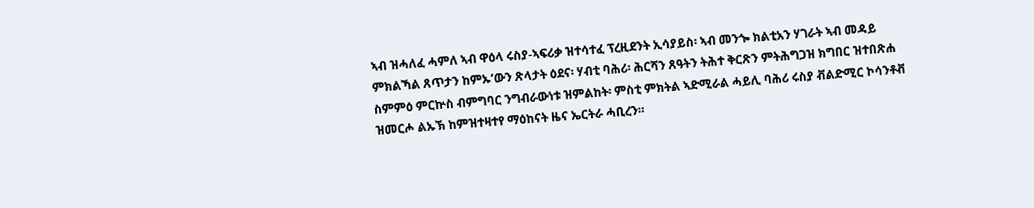ኣብ ዝሓለፈ ሓምለ ኣብ ዋዕላ ሩስያ-ኣፍሪቃ ዝተሳተፈ ፕረዚደንት ኢሳያይስ፡ ኣብ መንጐ ክልቲአን ሃገራት ኣብ መዳይ ምክልኻል ጸጥታን ከምኡ’ውን ጽላታት ዕደና፡ ሃብቲ ባሕሪ፡ ሕርሻን ጸዓትን ትሕተ ቅርጽን ምትሕግጋዝ ክግበር ዝተበጽሐ ስምምዕ ምርኵስ ብምግባር ንግብራውነቱ ዝምልከት፡ ምስቲ ምክትል ኣድሚራል ሓይሊ ባሕሪ ሩስያ ቭልድሚር ኮሳንቶቭ ዝመርሖ ልኡኽ ከምዝተዛተየ ማዕከናት ዜና ኤርትራ ሓቢረን።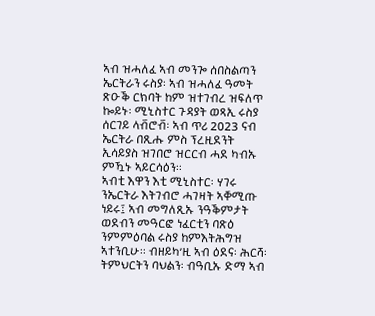ኣብ ዝሓለፈ ኣብ መንጐ ሰበስልጣን ኤርትራን ሩስያ፡ ኣብ ዝሓለፈ ዓመት ጽዑቕ ርክባት ከም ዝተገብረ ዝፍለጥ ኰይኑ፡ ሚኒስተር ጉዳያት ወጻኢ ሩስያ ሰርገይ ላቭሮቭ፡ ኣብ ጥሪ 2023 ናብ ኤርትራ በጺሑ ምስ ፕረዚደንት ኢሳይያስ ዝገበሮ ዝርርብ ሓደ ካብኡ ምዃኑ ኣይርሳዕን።
ኣብቲ እዋን እቲ ሚኒስተር፡ ሃገሩ ንኤርትራ እትገብሮ ሓገዛት ኣቐሚጡ ነይሩ፤ ኣብ መግለጺኡ ንዓቕምታት ወደብን መዓርፎ ነፈርቲን ባጽዕ ንምምዕባል ሩስያ ከምእትሕግዝ ኣተንቢሁ። ብዘይካ’ዚ ኣብ ዕደና፡ ሕርሻ፡ ትምህርትን ባህልን፡ ብዓቢኡ ድማ ኣብ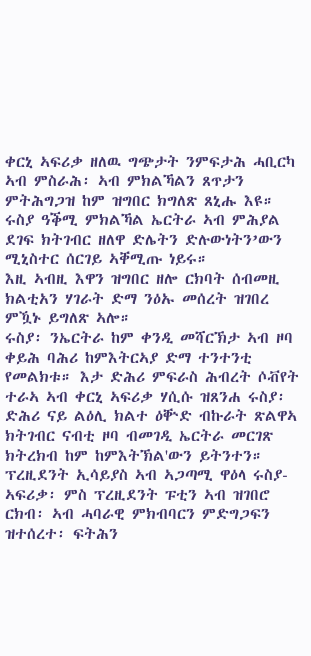ቀርኒ ኣፍሪቃ ዘለዉ ግጭታት ንምፍታሕ ሓቢርካ ኣብ ምስራሕ፡ ኣብ ምክልኻልን ጸጥታን ምትሕግጋዝ ከም ዝግበር ክግለጽ ጸኒሑ እዩ።
ሩስያ ዓቕሚ ምክልኻል ኤርትራ ኣብ ምሕያል ደገፍ ክትገብር ዘለዋ ድሌትን ድሉውነትን’ውን ሚኒስተር ሰርገይ ኣቐሚጡ ነይሩ።
እዚ ኣብዚ እዋን ዝግበር ዘሎ ርክባት ሰብመዚ ክልቲአን ሃገራት ድማ ንዕኡ መሰረት ዝገበረ ምዃኑ ይግለጽ ኣሎ።
ሩስያ፡ ንኤርትራ ከም ቀንዲ መሻርኽታ ኣብ ዞባ ቀይሕ ባሕሪ ከምእትርኣያ ድማ ተንተንቲ የመልክቱ። እታ ድሕሪ ምፍራስ ሕብረት ሶቭየት ተራኣ ኣብ ቀርኒ ኣፍሪቃ ሃሲሱ ዝጸንሐ ሩስያ፡ ድሕሪ ናይ ልዕሊ ክልተ ዕቝድ ብኩራት ጽልዋኣ ክትገብር ናብቲ ዞባ ብመገዲ ኤርትራ መርገጽ ክትረክብ ከም ከምእትኽል'ውን ይትንተን።
ፕረዚደንት ኢሳይያስ ኣብ ኣጋጣሚ ዋዕላ ሩስያ-ኣፍሪቃ፡ ምስ ፕረዚደንት ፑቲን ኣብ ዝገበሮ ርክብ፡ ኣብ ሓባራዊ ምክብባርን ምድግጋፍን ዝተሰረተ፡ ፍትሕን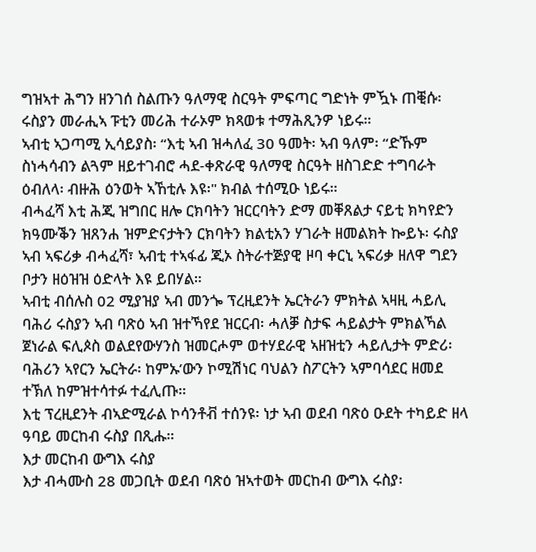ግዝኣተ ሕግን ዘንገሰ ስልጡን ዓለማዊ ስርዓት ምፍጣር ግድነት ምዃኑ ጠቒሱ፡ ሩስያን መራሒኣ ፑቲን መሪሕ ተራኦም ክጻወቱ ተማሕጺንዎ ነይሩ።
ኣብቲ ኣጋጣሚ ኢሳይያስ፡ “እቲ ኣብ ዝሓለፈ 30 ዓመት፡ ኣብ ዓለም፡ “ድኹም ስነሓሳብን ልጓም ዘይተገብሮ ሓደ-ቀጽራዊ ዓለማዊ ስርዓት ዘስገድድ ተግባራት ዕብለላ፡ ብዙሕ ዕንወት ኣኸቲሉ እዩ፡" ክብል ተሰሚዑ ነይሩ።
ብሓፈሻ እቲ ሕጂ ዝግበር ዘሎ ርክባትን ዝርርባትን ድማ መቐጸልታ ናይቲ ክካየድን ክዓሙቕን ዝጸንሐ ዝምድናታትን ርክባትን ክልቲአን ሃገራት ዘመልክት ኰይኑ፡ ሩስያ ኣብ ኣፍሪቃ ብሓፈሻ፣ ኣብቲ ተኣፋፊ ጂኦ ስትራተጅያዊ ዞባ ቀርኒ ኣፍሪቃ ዘለዋ ግደን ቦታን ዘዕዝዝ ዕድላት እዩ ይበሃል።
ኣብቲ ብሰሉስ 02 ሚያዝያ ኣብ መንጐ ፕረዚደንት ኤርትራን ምክትል ኣዛዚ ሓይሊ ባሕሪ ሩስያን ኣብ ባጽዕ ኣብ ዝተኻየደ ዝርርብ፡ ሓለቓ ስታፍ ሓይልታት ምክልኻል ጀነራል ፍሊጶስ ወልደየውሃንስ ዝመርሖም ወተሃደራዊ ኣዘዝቲን ሓይሊታት ምድሪ፡ ባሕሪን ኣየርን ኤርትራ፡ ከምኡ’ውን ኮሚሽነር ባህልን ስፖርትን ኣምባሳደር ዘመደ ተኽለ ከምዝተሳተፉ ተፈሊጡ።
እቲ ፕረዚደንት ብኣድሚራል ኮሳንቶቭ ተሰንዩ፡ ነታ ኣብ ወደብ ባጽዕ ዑደት ተካይድ ዘላ ዓባይ መርከብ ሩስያ በጺሑ።
እታ መርከብ ውግእ ሩስያ
እታ ብሓሙስ 28 መጋቢት ወደብ ባጽዕ ዝኣተወት መርከብ ውግእ ሩስያ፡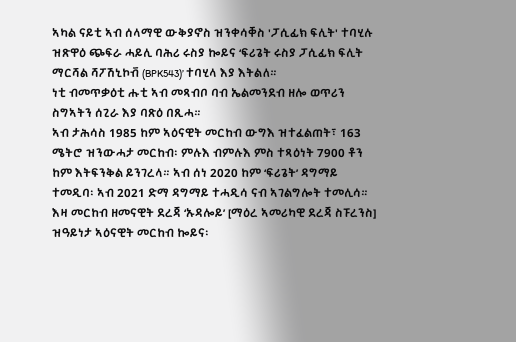ኣካል ናይቲ ኣብ ሰላማዊ ውቅያኖስ ዝንቀሳቐስ 'ፓሲፊክ ፍሊት' ተባሂሉ ዝጽዋዕ ጭፍራ ሓይሊ ባሕሪ ሩስያ ኰይና ‘ፍሪጌት ሩስያ ፓሲፊክ ፍሊት ማርሻል ሻፖሽኒኮቭ (BPK543)’ ተባሂላ እያ እትልለ።
ነቲ ብመጥቃዕቲ ሑቲ ኣብ መጻብቦ ባብ ኤልመንደብ ዘሎ ወጥሪን ስግኣትን ሰጊራ እያ ባጽዕ በጺሓ።
ኣብ ታሕሳስ 1985 ከም ኣዕናዊት መርከብ ውግእ ዝተፈልጠት፣ 163 ሜትሮ ዝንውሓታ መርከብ፡ ምሉእ ብምሉእ ምስ ተጻዕነት 7900 ቶን ከም እትፍንቅል ይንገረላ። ኣብ ሰነ 2020 ከም ‘ፍሪጌት’ ዳግማይ ተመዲባ፡ ኣብ 2021 ድማ ዳግማይ ተሓዲሳ ናብ ኣገልግሎት ተመሊሳ።
እዛ መርከብ ዘመናዊት ደረጃ ‘ኡዳሎይ’ [ማዕረ ኣመሪካዊ ደረጃ ስፑረንስ] ዝዓይነታ ኣዕናዊት መርከብ ኰይና፡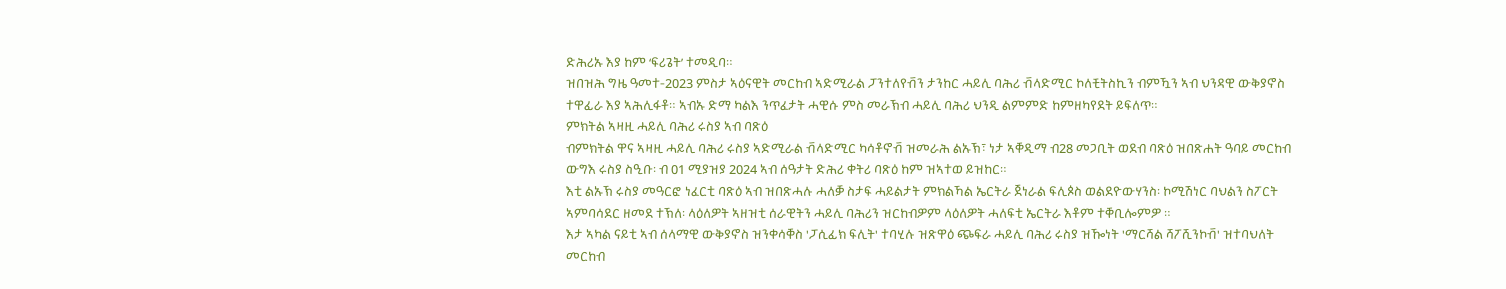ድሕሪኡ እያ ከም ‘ፍሪጌት’ ተመዲባ።
ዝበዝሕ ግዜ ዓመተ-2023 ምስታ ኣዕናዊት መርከብ ኣድሚራል ፓንተለየቭን ታንከር ሓይሊ ባሕሪ ቭላድሚር ኮለቺትስኪን ብምዃን ኣብ ህንዳዊ ውቅያኖስ ተዋፊራ እያ ኣሕሊፋቶ። ኣብኡ ድማ ካልእ ንጥፈታት ሓዊሱ ምስ መራኽብ ሓይሊ ባሕሪ ህንዲ ልምምድ ከምዘካየደት ይፍለጥ።
ምክትል ኣዛዚ ሓይሊ ባሕሪ ሩስያ ኣብ ባጽዕ
ብምክትል ዋና ኣዛዚ ሓይሊ ባሕሪ ሩስያ ኣድሚራል ቭላድሚር ካሳቶኖቭ ዝመራሕ ልኡኽ፣ ነታ ኣቐዲማ ብ28 መጋቢት ወደብ ባጽዕ ዝበጽሐት ዓባይ መርከብ ውግእ ሩስያ ስዒቡ፡ ብ 01 ሚያዝያ 2024 ኣብ ሰዓታት ድሕሪ ቀትሪ ባጽዕ ከም ዝኣተወ ይዝከር።
እቲ ልኡኽ ሩስያ መዓርፎ ነፈርቲ ባጽዕ ኣብ ዝበጽሓሉ ሓለቓ ስታፍ ሓይልታት ምክልኻል ኤርትራ ጀነራል ፍሊጶስ ወልደዮውሃንስ፡ ኮሚሽነር ባህልን ስፖርት ኣምባሳደር ዘመደ ተኽለ፡ ላዕለዎት ኣዘዝቲ ሰራዊትን ሓይሊ ባሕሪን ዝርከብዎም ላዕለዎት ሓለፍቲ ኤርትራ እቶም ተቐቢሎምዎ ።
እታ ኣካል ናይቲ ኣብ ሰላማዊ ውቅያኖስ ዝንቀሳቐስ 'ፓሲፊክ ፍሊት' ተባሂሉ ዝጽዋዕ ጭፍራ ሓይሊ ባሕሪ ሩስያ ዝዀነት 'ማርሻል ሻፖሺንኮቭ' ዝተባህለት መርከብ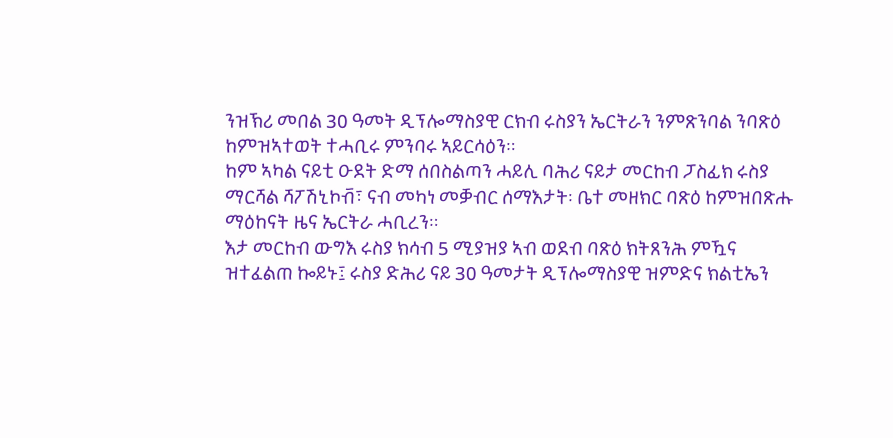ንዝኽሪ መበል 30 ዓመት ዲፕሎማስያዊ ርክብ ሩስያን ኤርትራን ንምጽንባል ንባጽዕ ከምዝኣተወት ተሓቢሩ ምንባሩ ኣይርሳዕን።
ከም ኣካል ናይቲ ዑደት ድማ ሰበስልጣን ሓይሊ ባሕሪ ናይታ መርከብ ፓስፊክ ሩስያ ማርሻል ሻፖሽኒኮቭ፣ ናብ መካነ መቓብር ሰማእታት፡ ቤተ መዘክር ባጽዕ ከምዝበጽሑ ማዕከናት ዜና ኤርትራ ሓቢረን።
እታ መርከብ ውግእ ሩስያ ክሳብ 5 ሚያዝያ ኣብ ወደብ ባጽዕ ክትጸንሕ ምዃና ዝተፈልጠ ኰይኑ፤ ሩስያ ድሕሪ ናይ 30 ዓመታት ዲፕሎማስያዊ ዝምድና ክልቲኤን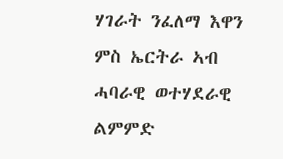ሃገራት ንፈለማ እዋን ምስ ኤርትራ ኣብ ሓባራዊ ወተሃደራዊ ልምምድ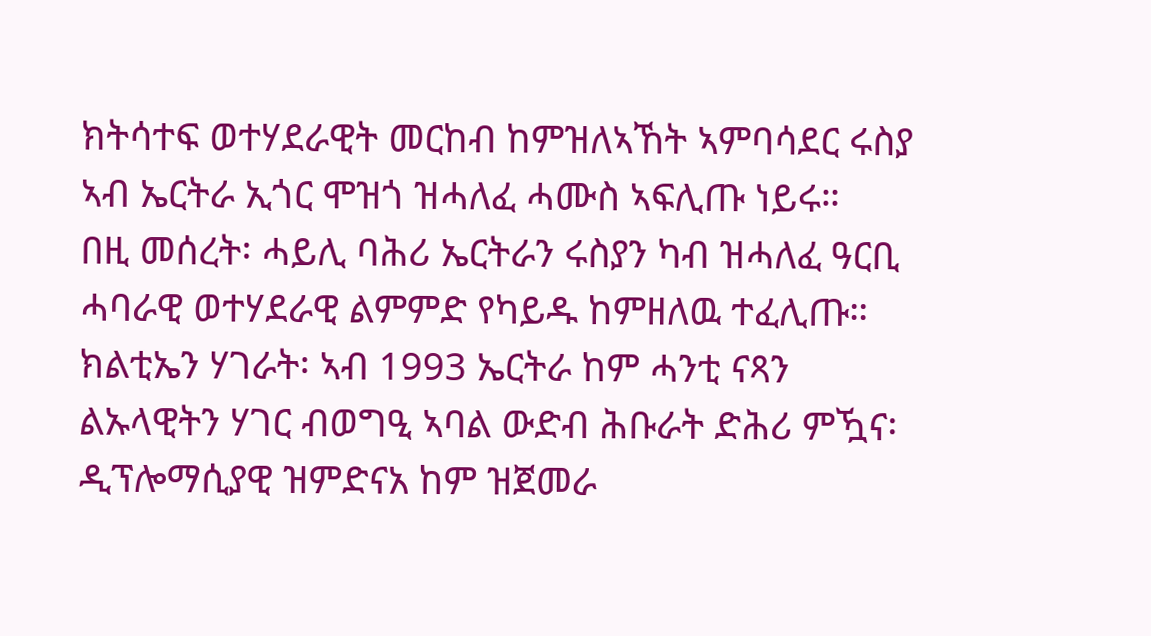ክትሳተፍ ወተሃደራዊት መርከብ ከምዝለኣኸት ኣምባሳደር ሩስያ ኣብ ኤርትራ ኢጎር ሞዝጎ ዝሓለፈ ሓሙስ ኣፍሊጡ ነይሩ።
በዚ መሰረት፡ ሓይሊ ባሕሪ ኤርትራን ሩስያን ካብ ዝሓለፈ ዓርቢ ሓባራዊ ወተሃደራዊ ልምምድ የካይዱ ከምዘለዉ ተፈሊጡ።
ክልቲኤን ሃገራት፡ ኣብ 1993 ኤርትራ ከም ሓንቲ ናጻን ልኡላዊትን ሃገር ብወግዒ ኣባል ውድብ ሕቡራት ድሕሪ ምዃና፡ ዲፕሎማሲያዊ ዝምድናአ ከም ዝጀመራ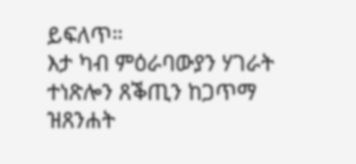ይፍለጥ።
እታ ካብ ምዕራባውያን ሃገራት ተነጽሎን ጸቕጢን ከጋጥማ ዝጸንሐት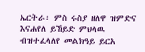ኤርትራ፡ ምስ ሩስያ ዘለዋ ዝምድና እናሐየለ ይኸይድ ምህላዉ ብዝተፈላለየ መልክዓይ ይርአ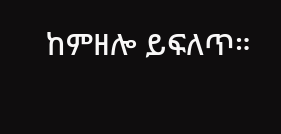ከምዘሎ ይፍለጥ።